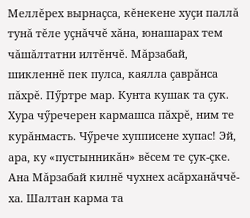Меллĕрех вырнаçса, кĕнекене хуçи паллă тунă тĕле уçнăччĕ хăна, юнашарах тем чăшăлтатни илтĕнчĕ. Мăрзабай, шикленнĕ пек пулса, каялла çаврăнса пăхрĕ. Пӳртре мар. Кунта кушак та çук. Хура чӳречерен кармашса пăхрĕ, ним те курăнмасть. Чӳрече хупписене хупас! Эй, ара, ку «пустынникăн» вĕсем те çук-çке. Ана Мăрзабай килнĕ чухнех асăрханăччĕ-ха. Шалтан карма та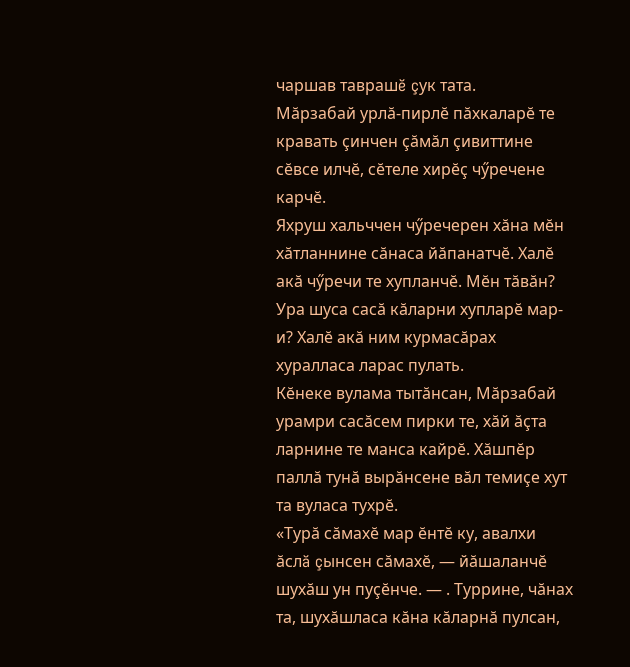чаршав таврашĕ çук тата.
Мăрзабай урлă-пирлĕ пăхкаларĕ те кравать çинчен çăмăл çивиттине сĕвсе илчĕ, сĕтеле хирĕç чӳречене карчĕ.
Яхруш хальччен чӳречерен хăна мĕн хăтланнине сăнаса йăпанатчĕ. Халĕ акă чӳречи те хупланчĕ. Мĕн тăвăн? Ура шуса сасă кăларни хупларĕ мар-и? Халĕ акă ним курмасăрах хуралласа ларас пулать.
Кĕнеке вулама тытăнсан, Мăрзабай урамри сасăсем пирки те, хăй ăçта ларнине те манса кайрĕ. Хăшпĕр паллă тунă вырăнсене вăл темиçе хут та вуласа тухрĕ.
«Турă сăмахĕ мар ĕнтĕ ку, авалхи ăслă çынсен сăмахĕ, — йăшаланчĕ шухăш ун пуçĕнче. — . Туррине, чăнах та, шухăшласа кăна кăларнă пулсан,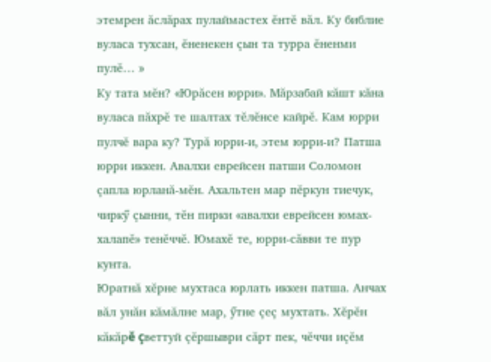этемрен ăслăрах пулаймастех ĕнтĕ вăл. Ку библие вуласа тухсан, ĕненекен çын та турра ĕненми пулĕ… »
Ку тата мĕн? «Юрăсен юрри». Мăрзабай кăшт кăна вуласа пăхрĕ те шалтах тĕлĕнсе кайрĕ. Кам юрри пулчĕ вара ку? Турă юрри-и, этем юрри-и? Патша юрри иккен. Авалхи еврейсен патши Соломон çапла юрланă-мĕн. Ахальтен мар пĕркун тиечук, чиркӳ çынни, тĕн пирки «авалхи еврейсен юмах-халапĕ» тенĕччĕ. Юмахĕ те, юрри-сăвви те пур кунта.
Юратнă хĕрне мухтаса юрлать иккен патша. Анчах вăл унăн кăмăлне мар, ӳтне çеç мухтать. Хĕрĕн кăкăрĕ çветтуй çĕршыври сăрт пек, чĕччи иçĕм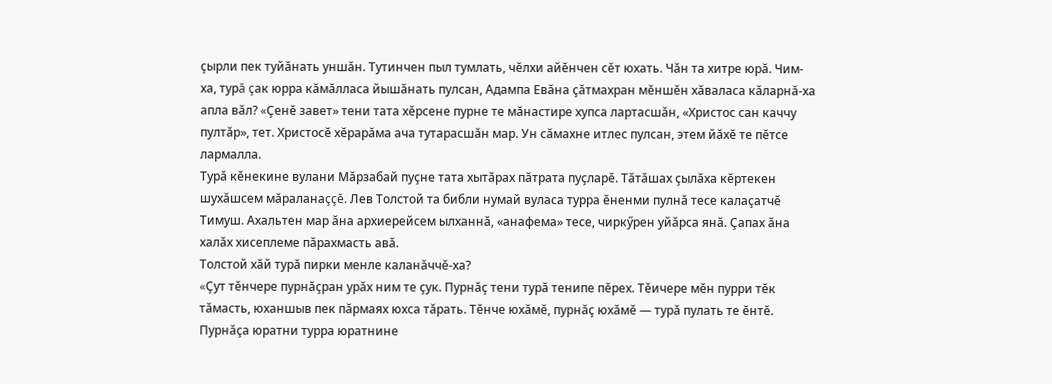çырли пек туйăнать уншăн. Тутинчен пыл тумлать, чĕлхи айĕнчен сĕт юхать. Чăн та хитре юрă. Чим-ха, турă çак юрра кăмăлласа йышăнать пулсан, Адампа Евăна çăтмахран мĕншĕн хăваласа кăларнă-ха апла вăл? «Çенĕ завет» тени тата хĕрсене пурне те мăнастире хупса лартасшăн, «Христос сан каччу пултăр», тет. Христосĕ хĕрарăма ача тутарасшăн мар. Ун сăмахне итлес пулсан, этем йăхĕ те пĕтсе лармалла.
Турă кĕнекине вулани Мăрзабай пуçне тата хытăрах пăтрата пуçларĕ. Тăтăшах çылăха кĕртекен шухăшсем мăраланаççĕ. Лев Толстой та библи нумай вуласа турра ĕненми пулнă тесе калаçатчĕ Тимуш. Ахальтен мар ăна архиерейсем ылханнă, «анафема» тесе, чиркӳрен уйăрса янă. Çапах ăна халăх хисеплеме пăрахмасть авă.
Толстой хăй турă пирки менле каланăччĕ-ха?
«Çут тĕнчере пурнăçран урăх ним те çук. Пурнăç тени турă тенипе пĕрех. Тĕичере мĕн пурри тĕк тăмасть, юханшыв пек пăрмаях юхса тăрать. Тĕнче юхăмĕ, пурнăç юхăмĕ — турă пулать те ĕнтĕ. Пурнăçа юратни турра юратнине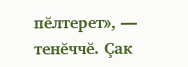пĕлтерет», — тенĕччĕ. Çак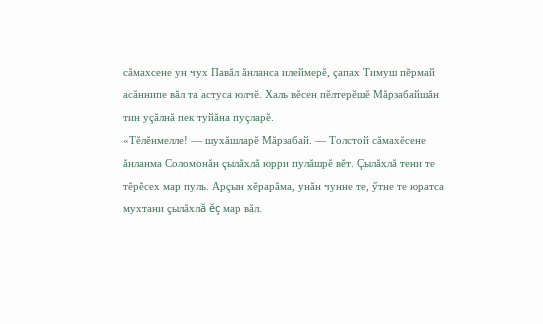сăмахсене ун чух Павăл ăнланса илеймерĕ, çапах Тимуш пĕрмай асăннипе вăл та астуса юлчĕ. Халь вĕсен пĕлтерĕшĕ Мăрзабайшăн тин уçăлнă пек туйăна пуçларĕ.
«Тĕлĕнмелле! — шухăшларĕ Мăрзабай. — Толстой сăмахĕсене ăнланма Соломонăн çылăхлă юрри пулăшрĕ вĕт. Çылăхлă тени те тĕрĕсех мар пуль. Арçын хĕрарăма, унăн чунне те, ӳтне те юратса мухтани çылăхлă ĕç мар вăл.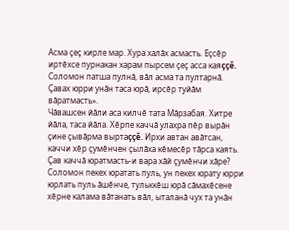Асма çеç кирле мар. Хура халăх асмасть. Еçсĕр иртĕхсе пурнакан харам пырсем çеç асса каяççĕ. Соломон патша пулнă, вăл асма та пултарнă. Çавах юрри унăн таса юрă, ирсĕр туйăм вăратмасть».
Чăвашсен йăли аса килчĕ тата Мăрзабая. Хитре йăла, таса йăла. Хĕрпе каччă улахра пĕр вырăн çине çывăрма выртаççĕ. Ирхи автан авăтсан, каччи хĕр çумĕнчен çылăха кĕмесĕр тăрса каять. Çав каччă юратмасть-и вара хăй çумĕнчи хăре? Соломон пекех юратать пуль, ун пекех юрату юрри юрлать пуль ăшĕнче, тульккĕш юрă сăмахĕсене хĕрне калама вăтанать вăл, ыталанă чух та унăн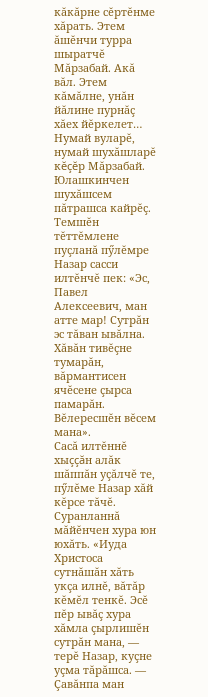кăкăрне сĕртĕнме хăрать. Этем ăшĕнчи турра шыратчĕ Мăрзабай. Акă вăл. Этем кăмăлне, унăн йăлине пурнăç хăех йĕркелет…
Нумай вуларĕ, нумай шухăшларĕ кĕçĕр Мăрзабай. Юлашкинчен шухăшсем пăтрашса кайрĕç. Темшĕн тĕттĕмлене пуçланă пӳлĕмре Назар сасси илтĕнчĕ пек: «Эс, Павел Алексеевич, ман атте мар! Сутрăн эс тăван ывăлна. Хăвăн тивĕçне тумарăн, вăрмантисен ячĕсене çырса памарăн. Вĕлересшĕн вĕсем мана».
Сасă илтĕннĕ хыççăн алăк шăппăн уçăлчĕ те, пӳлĕме Назар хăй кĕрсе тăчĕ. Суранланнă мăйĕнчен хура юн юхăть. «Иуда Христоса сутнăшăн хăть укçа илнĕ, вăтăр кĕмĕл тенкĕ. Эсĕ пĕр ывăç хура хăмла çырлишĕн сутрăн мана, — терĕ Назар, куçне уçма тăрăшса. — Çавăнпа ман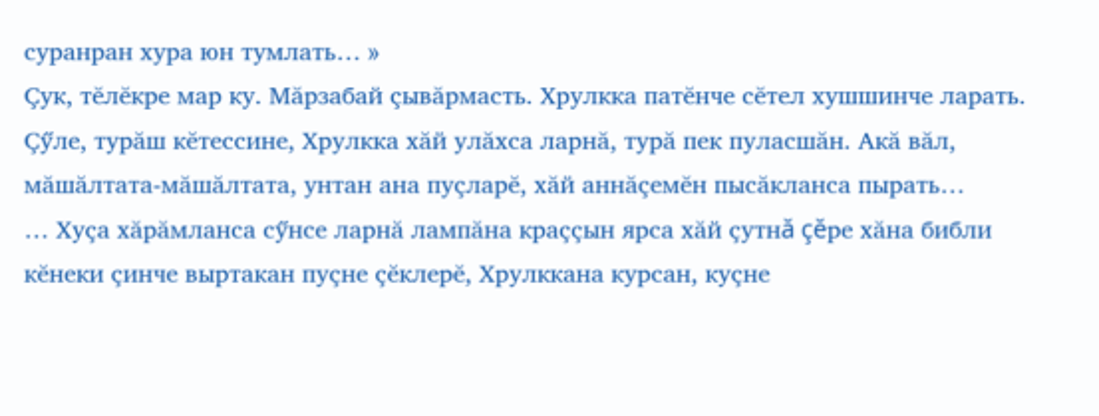суранран хура юн тумлать… »
Çук, тĕлĕкре мар ку. Мăрзабай çывăрмасть. Хрулкка патĕнче сĕтел хушшинче ларать. Çӳле, турăш кĕтессине, Хрулкка хăй улăхса ларнă, турă пек пуласшăн. Акă вăл, мăшăлтата-мăшăлтата, унтан ана пуçларĕ, хăй аннăçемĕн пысăкланса пырать…
… Хуçа хăрăмланса сӳнсе ларнă лампăна краççын ярса хăй çутнă çĕре хăна библи кĕнеки çинче выртакан пуçне çĕклерĕ, Хрулккана курсан, куçне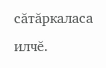сăтăркаласа илчĕ.